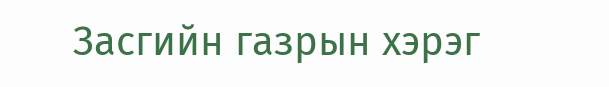Засгийн газрын хэрэг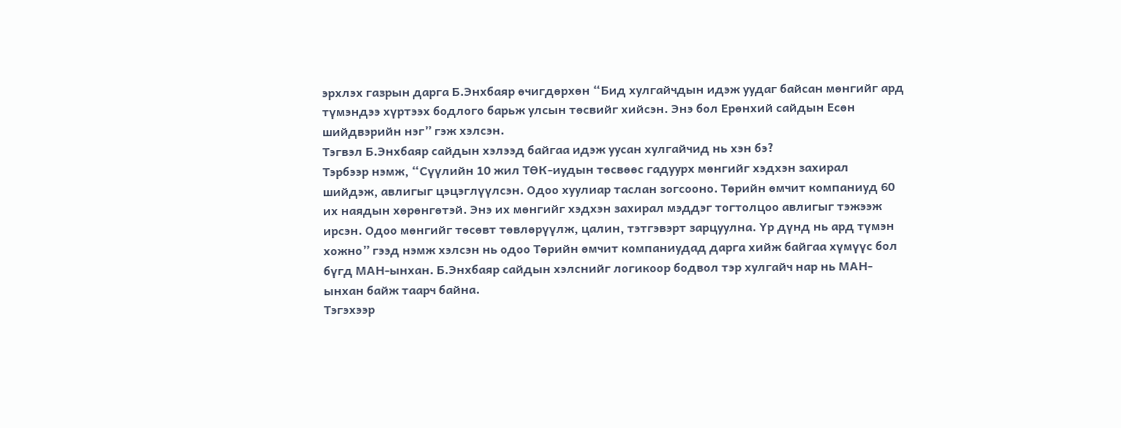эрхлэх газрын дарга Б.Энхбаяр өчигдөрхөн “Бид хулгайчдын идэж уудаг байсан мөнгийг ард түмэндээ хүртээх бодлого барьж улсын төсвийг хийсэн. Энэ бол Ерөнхий сайдын Есөн шийдвэрийн нэг” гэж хэлсэн.
Тэгвэл Б.Энхбаяр сайдын хэлээд байгаа идэж уусан хулгайчид нь хэн бэ?
Тэрбээр нэмж, “Сүүлийн 10 жил ТӨК-иудын төсвөөс гадуурх мөнгийг хэдхэн захирал шийдэж, авлигыг цэцэглүүлсэн. Одоо хуулиар таслан зогсооно. Төрийн өмчит компаниуд 60 их наядын хөрөнгөтэй. Энэ их мөнгийг хэдхэн захирал мэддэг тогтолцоо авлигыг тэжээж ирсэн. Одоо мөнгийг төсөвт төвлөрүүлж, цалин, тэтгэвэрт зарцуулна. Үр дүнд нь ард түмэн хожно” гээд нэмж хэлсэн нь одоо Төрийн өмчит компаниудад дарга хийж байгаа хүмүүс бол бүгд МАН-ынхан. Б.Энхбаяр сайдын хэлснийг логикоор бодвол тэр хулгайч нар нь МАН-ынхан байж таарч байна.
Тэгэхээр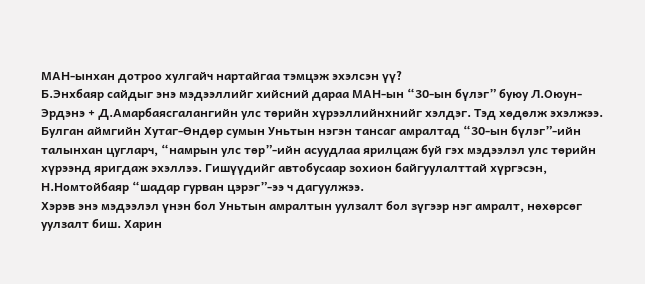МАН-ынхан дотроо хулгайч нартайгаа тэмцэж эхэлсэн үү?
Б.Энхбаяр сайдыг энэ мэдээллийг хийсний дараа МАН-ын “30-ын бүлэг” буюу Л.Оюун-Эрдэнэ + Д.Амарбаясгалангийн улс төрийн хүрээллийнхнийг хэлдэг. Тэд хөдөлж эхэлжээ.
Булган аймгийн Хутаг-Өндөр сумын Уньтын нэгэн тансаг амралтад “30-ын бүлэг”-ийн талынхан цугларч, “намрын улс төр”-ийн асуудлаа ярилцаж буй гэх мэдээлэл улс төрийн хүрээнд яригдаж эхэллээ. Гишүүдийг автобусаар зохион байгуулалттай хүргэсэн, Н.Номтойбаяр “шадар гурван цэрэг”-ээ ч дагуулжээ.
Хэрэв энэ мэдээлэл үнэн бол Уньтын амралтын уулзалт бол зүгээр нэг амралт, нөхөрсөг уулзалт биш. Харин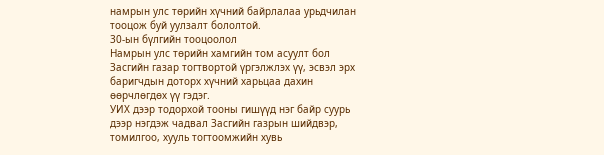намрын улс төрийн хүчний байрлалаа урьдчилан тооцож буй уулзалт бололтой.
30-ын бүлгийн тооцоолол
Намрын улс төрийн хамгийн том асуулт бол Засгийн газар тогтвортой үргэлжлэх үү, эсвэл эрх баригчдын доторх хүчний харьцаа дахин өөрчлөгдөх үү гэдэг.
УИХ дээр тодорхой тооны гишүүд нэг байр суурь дээр нэгдэж чадвал Засгийн газрын шийдвэр, томилгоо, хууль тогтоомжийн хувь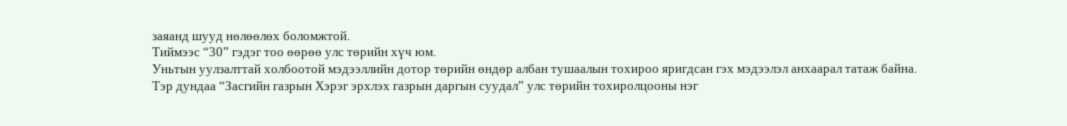заяанд шууд нөлөөлөх боломжтой.
Тиймээс “30” гэдэг тоо өөрөө улс төрийн хүч юм.
Уньтын уулзалттай холбоотой мэдээллийн дотор төрийн өндөр албан тушаалын тохироо яригдсан гэх мэдээлэл анхаарал татаж байна.
Тэр дундаа “Засгийн газрын Хэрэг эрхлэх газрын даргын суудал” улс төрийн тохиролцооны нэг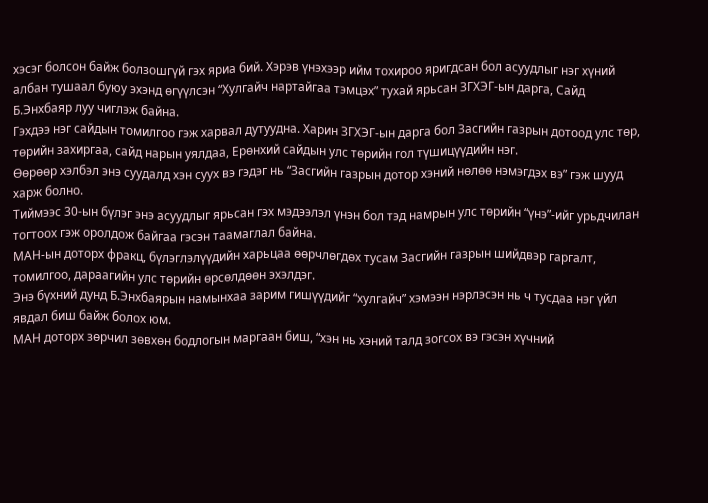хэсэг болсон байж болзошгүй гэх яриа бий. Хэрэв үнэхээр ийм тохироо яригдсан бол асуудлыг нэг хүний албан тушаал буюу эхэнд өгүүлсэн “Хулгайч нартайгаа тэмцэх” тухай ярьсан ЗГХЭГ-ын дарга, Сайд Б.Энхбаяр луу чиглэж байна.
Гэхдээ нэг сайдын томилгоо гэж харвал дутуудна. Харин ЗГХЭГ-ын дарга бол Засгийн газрын дотоод улс төр, төрийн захиргаа, сайд нарын уялдаа, Ерөнхий сайдын улс төрийн гол түшицүүдийн нэг.
Өөрөөр хэлбэл энэ суудалд хэн суух вэ гэдэг нь “Засгийн газрын дотор хэний нөлөө нэмэгдэх вэ” гэж шууд харж болно.
Тиймээс 30-ын бүлэг энэ асуудлыг ярьсан гэх мэдээлэл үнэн бол тэд намрын улс төрийн “үнэ”-ийг урьдчилан тогтоох гэж оролдож байгаа гэсэн таамаглал байна.
МАН-ын доторх фракц, бүлэглэлүүдийн харьцаа өөрчлөгдөх тусам Засгийн газрын шийдвэр гаргалт, томилгоо, дараагийн улс төрийн өрсөлдөөн эхэлдэг.
Энэ бүхний дунд Б.Энхбаярын намынхаа зарим гишүүдийг “хулгайч” хэмээн нэрлэсэн нь ч тусдаа нэг үйл явдал биш байж болох юм.
МАН доторх зөрчил зөвхөн бодлогын маргаан биш, “хэн нь хэний талд зогсох вэ гэсэн хүчний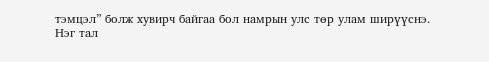тэмцэл” болж хувирч байгаа бол намрын улс төр улам ширүүснэ.
Нэг тал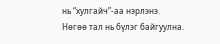нь “хулгайч”-аа нэрлэнэ.
Нөгөө тал нь бүлэг байгуулна.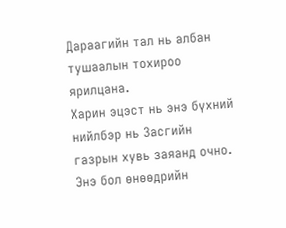Дараагийн тал нь албан тушаалын тохироо ярилцана.
Харин эцэст нь энэ бүхний нийлбэр нь Засгийн газрын хувь заяанд очно. Энэ бол өнөөдрийн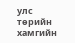улс төрийн хамгийн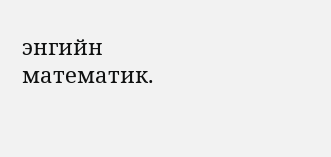энгийн математик.